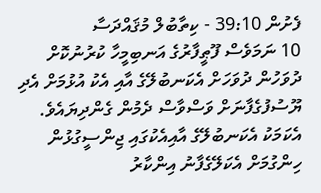ފެށުން 39:10 - ކިތާބުލް މުޤައްދަސާ
10 ނަމަވެސް ފޫޠީފާރުގެ އަނބިމީހާ ކުރުނުކޮށް ދުވަހުން ދުވަހަށް އެކަނބުލޭގެ އާއި އެކު އުޅުމަށް އެދި ޔޫސުފުގެފާނަށް ވަސްވާސް ދެމުން ގެންދިޔައެވެ. އެކަމަކު އެކަނބުލޭގެ އާއިއެކުގައި ޖިންސީގުޅުން ހިންގުމަށް އެކަލޭގެފާނު އިންކާރު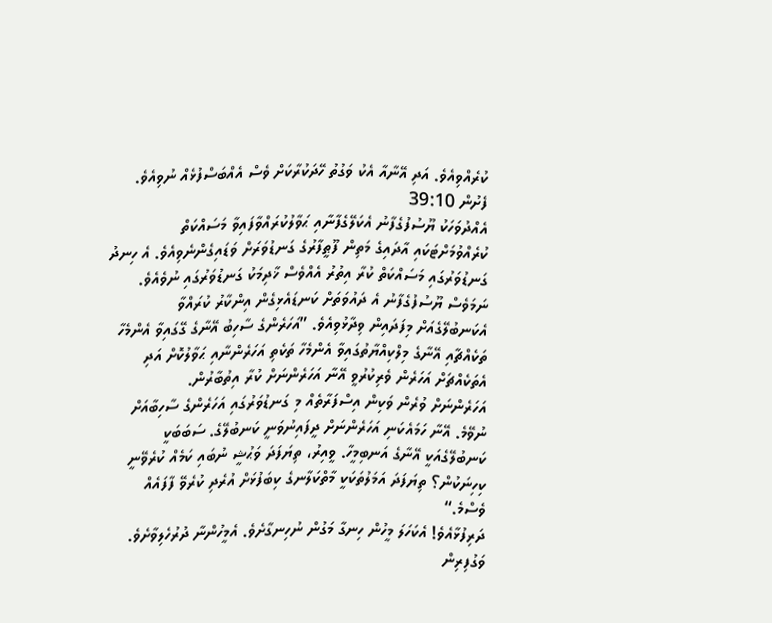ކުރެއްވިއެވެ. އަދި އޭނާއާ އެކު ވަގުތު ހޭދަކުރާކަށް ވެސް އެއްބަސްފުޅެއް ނުވިއެވެ.
ފެށުން 39:10
އެއްދުވަހަކު ޔޫސުފުގެފާނު އެކަލޭގެފާނާއި ޙަވާލުކުރައްވާފައިވާ މަސައްކަތް ކުރެއްވުމަށްޓަކައި އާދައިގެ މަތިން ފޫޠީފާރުގެ ގަނޑުވަރަށް ވަޑައިގެންނެވިއެވެ. އެ ހިނދު ގަނޑުވަރުގައި މަސައްކަތް ކުރާ އިތުރު އެއްވެސް ޚާދިމަކު ގަނޑުވަރުގައި ނުވެއެވެ.
ނަމަވެސް ޔޫސުފުގެފާނު އެ ދައުވަތަށް ކަނޑައެޅިގެން އިންކާރު ކުރައްވާ އެކަނބުލޭގެއަށް މިފަދައިން ވިދާޅުވިއެވެ. ”އަހަރެންގެ ސާހިބު އޭނާގެ ގޭގައިވާ އެންމެހާ ތަކެއްޗާއި އޭނާގެ މިލްކިއްޔާތުގައިވާ އެންމެހާ ތަކެތި އަހަރެންނާއި ޙަވާލުކޮށް އަދި އެތަކެއްޗަށް އަހަރެން ވެރިކުރުވީ އޭނާ އަހަރެންނަށް ކުރާ އިތުބާރުން.
އަހަރެންނަށް ވުރެން ވަކިން އިސްފަރާތެއް މި ގަނޑުވަރުގައި އަހަރެންގެ ސާހިބާއަށް ނުވޭމެ. އޭނާ ހަމައެކަނި އަހަރެންނަށް ދީފައިނުވަނީ ކަނބުލޭގެ. ސަބަބަކީ ކަނބުލޭގެއަކީ އޭނާގެ އަނބިމީހާ. ވީއިރު، ތިޔަފަދަ ވަޙުޝީ ނުބައި ކަމެއް ކުރެވޭނީ ކިހިނަކުން؟ ތިޔަފަދަ އަމަލުތަކަކީ މާތްކަލާނގެ ކިބަފުޅަށް އުރެދި ކުރެވޭ ފާފައެއް ވެސްމެ.“
ދަރިފުޅާއެވެ! އެކަހަލަ މީހުން ހިނގާ މަގުން ނުހިނގާށެވެ. އެމީހުންނާ ދުރުހެލިވާށެވެ.
ވަގުފިރިން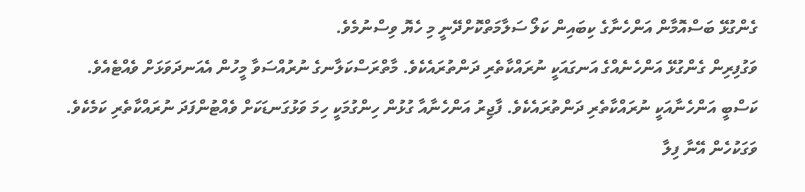ގެންގުޅޭ ބަސްއޮމާން އަންހެނާގެ ކިބައިން ކަލޯ ސަލާމަތްކޮށްދޭނީ މި ހެޔޮ ވިސްނުމެވެ.
ވަގުފިރިން ގެންގުޅޭ އަންހެނެއްގެ އަނގައަކީ ނުރައްކާތެރި ދަންތުރައެކެވެ. މާތްރަސްކަލާނގެ ނުރުއްސަވާ މީހުން އެއަނދަވަޅަށް ވެއްޓެއެވެ.
ކަސްބީ އަންހެނާއަކީ ނުރައްކާތެރި ދަންތުރައެކެވެ. ފާޖިރު އަންހެނާއާ ގުޅުން ހިންގުމަކީ ހިމަ ވަޅުގަނޑަކަށް ވެއްޓުންފަދަ ނުރައްކާތެރި ކަމެކެވެ.
ވަގަކުހެން އޭނާ ފިލާ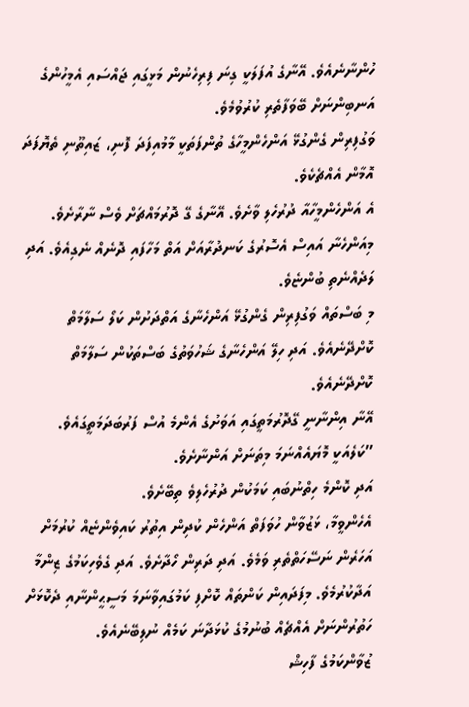ހުންނާނެއެވެ. އޭނާގެ އުފަލަކީ ގިނަ ފިރިހެނުން މަޅީގައި ޖައްސައި އެމީހުންގެ އަނބިންނަށް ބޭވަފާތެރި ކުރުވުމެވެ.
ވަގުފިރިން ގެންގުޅޭ އަންހެންމީހާގެ ތުންފަތަކީ މާމުއިފަދަ ފޮނި، ޒައިތޫނި ތެޔޮފަދަ އޮމާން އެއްޗެކެވެ.
އެ އަންހެންމީހާއާ ދުރުހެލި ވާށެވެ. އޭނާގެ ގޭ ދޮރުމައްޗަށް ވެސް ނާރާށެވެ.
މިއަންހެނާ އައިސް އެސޮރުގެ ކަނދުރާއަށް އަތް މަހާފައި ދޮނެއް ނެގިއެވެ. އަދި ލަދެއްނެތި ބުންޏެވެ.
މި ބަސްތައް ވަގުފިރިން ގެންގުޅޭ އަންހެނާގެ އަތްދަށުން ކަލޯ ސަލާމަތް ކޮށްދޭނެއެވެ. އަދި ހިލޭ އަންހެނާގެ ޝަހުވަތުގެ ބަސްތަކުން ސަލާމަތް ކޮށްދޭނެއެވެ.
އޭނާ އިންނާނީ ގޭދޮރުމަތީގައި އަވަށުގެ އެންމެ އުސް ފަރުބަދަމަތީގައެވެ.
”ކަލެއަކީ މޮޔައެއްނަމަ މިތަނަށް އަންނާށެވެ.
އަދި ކޮންމެ ހިތްނުބައި ކަމަކުން ދުރުހެލިވެ ތިބޭށެވެ.
އެހެންވީމާ، ޅަޒުވާން ހުވަފަތް އަންހެން ކުދިން އިތުރު ކައިވެންޏެއް ކުރުމަށް އަހަރެން ނަސޭހަތްތެރި ވަމެވެ. އަދި ދަރިން ހޯދާށެވެ. އަދި ގެވެހިކަމުގެ ޒިންމާ އަދާކުރުމެވެ. މިފަދައިން ކަންތައް ކޮށްފި ކަމުގައިވާނަމަ މަސީޙީންނާއި ދެކޮޅަށް ހަތުރުންނަށް އެއްޗެއް ބުނުމުގެ ކުޅަދާނަ ކަމެއް ނުލިބޭނެއެވެ.
ޒުވާންކަމުގެ ފާހިޝް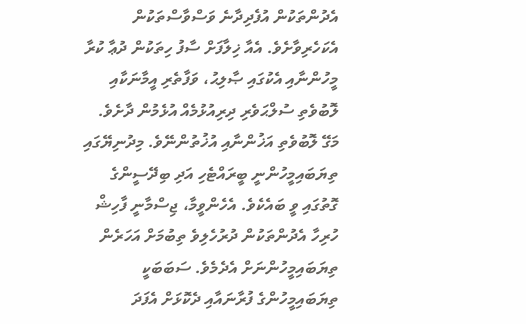އެދުންތަކުން އުފެދިދާނެ ވަސްވާސްތަކުން އެކަހެރިވާށެވެ. އެއާ ޚިލާފަށް ސާފު ހިތަކުން ދުޢާ ކުރާ މީހުންނާއި އެކުގައި ޞާލިޙު، ވަފާތެރި އީމާނަކާއި ލޮބުވެތި ސުލްޙަވެރި ދިރިއުޅުމެއް އުޅެމުން ދާށެވެ.
މަގޭ ލޮބުވެތި އަޚުންނާއި އުޚުތުންނޭވެ. މިދުނިޔޭގައި ތިޔަބައިމީހުންނީ ބީރައްޓެހި އަދި ބިދޭސީންގެ ގޮތުގައި ވީ ބައެކެވެ. އެހެންވީމާ، ޖިސްމާނީ ފާހިޝް ހުރިހާ އެދުންތަކުން ދުރުހެލިވެ ތިބުމަށް އަހަރެން ތިޔަބައިމީހުންނަށް އެދެމެވެ. ސަބަބަކީ ތިޔަބައިމީހުންގެ ފުރާނައާއި ދެކޮޅަށް އެފަދަ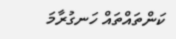ކަންތައްތައް ހަނގުރާމަ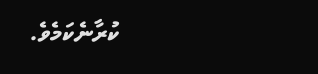ކުރާނެކަމެވެ.